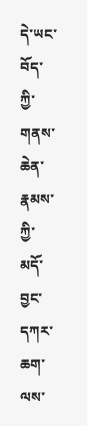དེ་ཡང་བོད་ཀྱི་གནས་ཆེན་རྣམས་ཀྱི་མདོ་བྱང་དཀར་ཆག་ལས་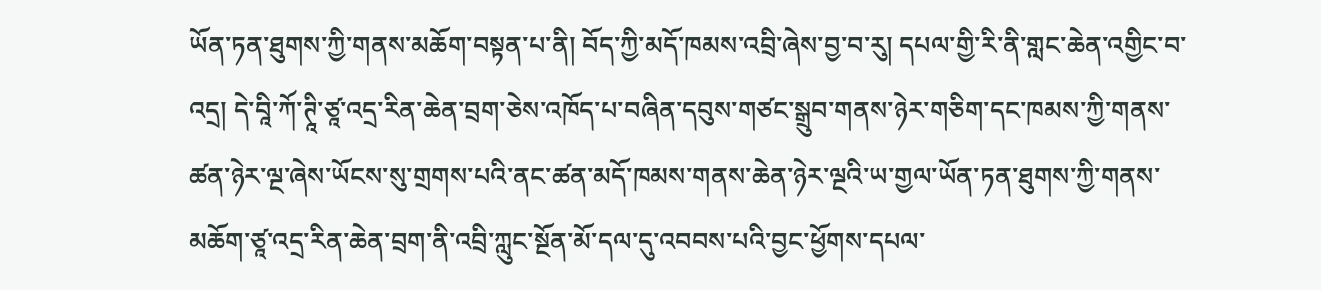ཡོན་ཏན་ཐུགས་ཀྱི་གནས་མཆོག་བསྟན་པ་ནི། བོད་ཀྱི་མདོ་ཁམས་འབྲི་ཞེས་བྱ་བ་རུ། དཔལ་གྱི་རི་ནི་གླང་ཆེན་འགྱིང་བ་འདྲ། དེ་བཱི་ཀོ་ཊཱི་ཙཱ་འདྲ་རིན་ཆེན་བྲག་ཅེས་འཁོད་པ་བཞིན་དབུས་གཙང་སྒྲུབ་གནས་ཉེར་གཅིག་དང་ཁམས་ཀྱི་གནས་ཚན་ཉེར་ལྔ་ཞེས་ཡོངས་སུ་གྲགས་པའི་ནང་ཚན་མདོ་ཁམས་གནས་ཆེན་ཉེར་ལྔའི་ཡ་གྱལ་ཡོན་ཏན་ཐུགས་ཀྱི་གནས་མཆོག་ཙཱ་འདྲ་རིན་ཆེན་བྲག་ནི་འབྲི་ཀླུང་སྔོན་མོ་དལ་དུ་འབབས་པའི་བྱང་ཕྱོགས་དཔལ་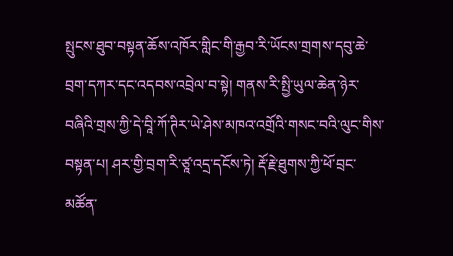སྤུངས་ཐུབ་བསྟན་ཆོས་འཁོར་གླིང་གི་རྒྱབ་རི་ཡོངས་གྲགས་དབུ་ཆེ་བྲག་དཀར་དང་འདབས་འབྲེལ་བ་སྟེ། གནས་རི་སྤྱི་ཡུལ་ཆེན་ཉེར་བཞིའི་གྲས་ཀྱི་དེ་བཱི་ཀོ་ཊིར་ཡེ་ཤེས་མཁའ་འགྲོའི་གསང་བའི་ལུང་གིས་བསྟན་པ། ཤར་གྱི་བྲག་རི་ཙཱ་འདྲ་དངོས་ཏེ། རྡོ་རྗེ་ཐུགས་ཀྱི་ཕོ་བྲང་མཚོན་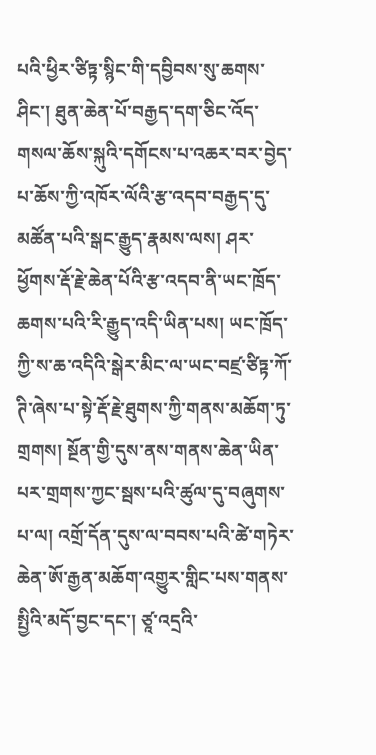པའི་ཕྱིར་ཙིཏྟ་སྙིང་གི་དབྱིབས་སུ་ཆགས་ཤིང་། ཐུན་ཆེན་པོ་བརྒྱད་དག་ཅིང་འོད་གསལ་ཆོས་སྐུའི་དགོངས་པ་འཆར་བར་བྱེད་པ་ཆོས་ཀྱི་འཁོར་ལོའི་རྩ་འདབ་བརྒྱད་དུ་མཚོན་པའི་སྒང་རྒྱུད་རྣམས་ལས། ཤར་ཕྱོགས་རྡོ་རྗེ་ཆེན་པོའི་རྩ་འདབ་ནི་ཡང་ཁྲོད་ཆགས་པའི་རི་རྒྱུད་འདི་ཡིན་པས། ཡང་ཁྲོད་ཀྱི་ས་ཆ་འདིའི་སྒེར་མིང་ལ་ཡང་བཛྲ་ཙིཏྟ་ཀོ་ཊི་ཞེས་པ་སྟེ་རྡོ་རྗེ་ཐུགས་ཀྱི་གནས་མཆོག་ཏུ་གྲགས། སྔོན་གྱི་དུས་ནས་གནས་ཆེན་ཡིན་པར་གྲགས་ཀྱང་སྦས་པའི་ཚུལ་དུ་བཞུགས་པ་ལ། འགྲོ་དོན་དུས་ལ་བབས་པའི་ཚེ་གཏེར་ཆེན་ཨོ་རྒྱན་མཆོག་འགྱུར་གླིང་པས་གནས་སྤྱིའི་མདོ་བྱང་དང་། ཙཱ་འདྲའི་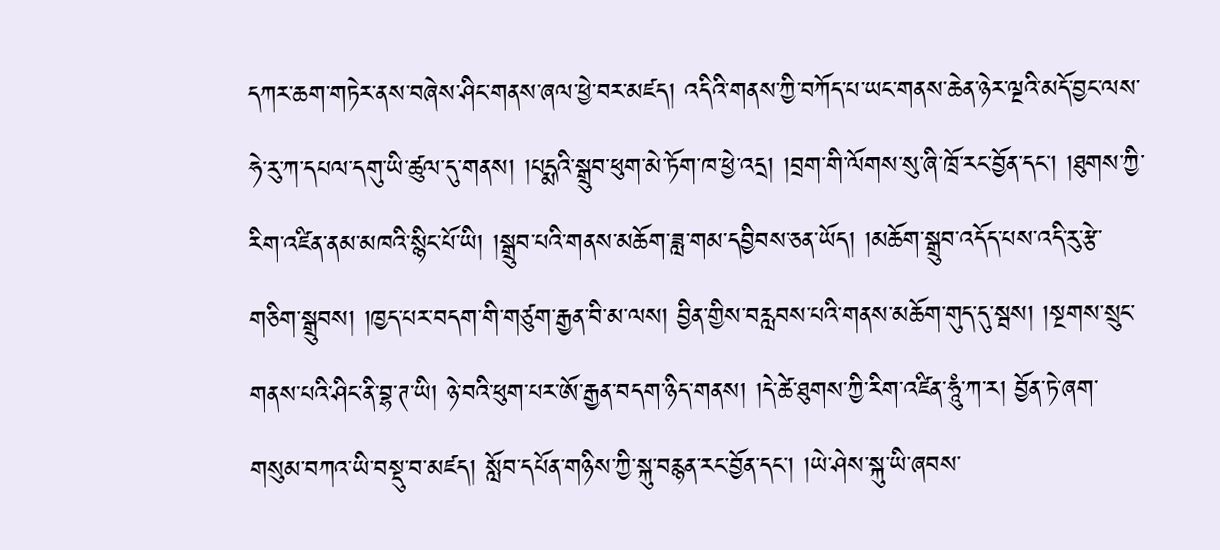དཀར་ཆག་གཏེར་ནས་བཞེས་ཤིང་གནས་ཞལ་ཕྱེ་བར་མཛད། འདིའི་གནས་ཀྱི་བཀོད་པ་ཡང་གནས་ཆེན་ཉེར་ལྔའི་མདོ་བྱང་ལས་ཧེ་རུ་ཀ་དཔལ་དགུ་ཡི་ཚུལ་དུ་གནས། །པདྨའི་སྒྲུབ་ཕུག་མེ་ཏོག་ཁ་ཕྱེ་འདྲ། །བྲག་གི་ལོགས་སུ་ཞི་ཁྲོ་རང་བྱོན་དང་། །ཐུགས་ཀྱི་རིག་འཛིན་ནམ་མཁའི་སྙིང་པོ་ཡི། །སྒྲུབ་པའི་གནས་མཆོག་ཟླ་གམ་དབྱིབས་ཅན་ཡོད། །མཆོག་སྒྲུབ་འདོད་པས་འདི་རུ་རྩེ་གཅིག་སྒྲུབས། །ཁྱད་པར་བདག་གི་གཙུག་རྒྱན་བི་མ་ལས། བྱིན་གྱིས་བརླབས་པའི་གནས་མཆོག་གུད་དུ་སྦས། །སྔགས་སྲུང་གནས་པའི་ཤིང་ནི་བྷ་ཊ་ཡི། ཉེ་བའི་ཕུག་པར་ཨོ་རྒྱན་བདག་ཉིད་གནས། །དེ་ཚེ་ཐུགས་ཀྱི་རིག་འཛིན་ཧཱུཾ་ཀ་ར། བྱོན་ཏེ་ཞག་གསུམ་བཀའ་ཡི་བསྡུ་བ་མཛད། སློབ་དཔོན་གཉིས་ཀྱི་སྐུ་བརྙན་རང་བྱོན་དང་། །ཡེ་ཤེས་སྐུ་ཡི་ཞབས་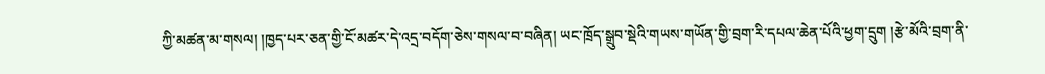ཀྱི་མཚན་མ་གསལ། །ཁྱད་པར་ཅན་གྱི་ངོ་མཚར་དེ་འདྲ་བདོག་ཅེས་གསལ་བ་བཞིན། ཡང་ཁྲོད་སྒྲུབ་སྡེའི་གཡས་གཡོན་གྱི་བྲག་རི་དཔལ་ཆེན་པོའི་ཕྱག་དྲུག །རྩེ་མོའི་བྲག་ནི་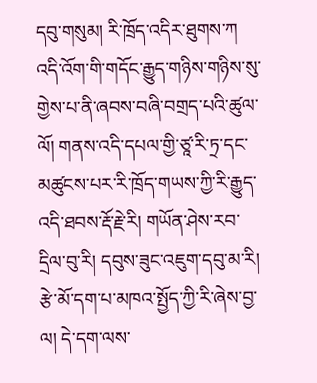དབུ་གསུམ། རི་ཁྲོད་འདིར་ཐུགས་ཀ འདི་འོག་གི་གདོང་རྒྱུད་གཉིས་གཉིས་སུ་གྱེས་པ་ནི་ཞབས་བཞི་བགྲད་པའི་ཚུལ་ལོ། གནས་འདི་དཔལ་གྱི་ཙཱ་རི་ཏྲ་དང་མཚུངས་པར་རི་ཁྲོད་གཡས་ཀྱི་རི་རྒྱུད་འདི་ཐབས་རྡོ་རྗེ་རི། གཡོན་ཤེས་རབ་དྲིལ་བུ་རི། དབུས་ཟུང་འཇུག་དབུ་མ་རི། རྩེ་མོ་དག་པ་མཁའ་སྤྱོད་ཀྱི་རི་ཞེས་བྱ་ལ། དེ་དག་ལས་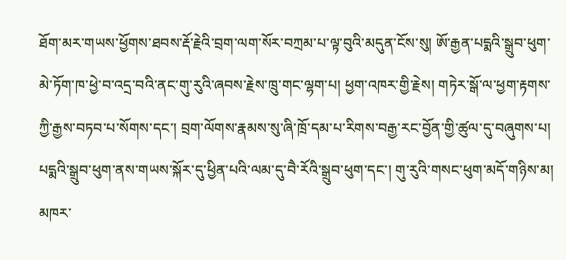ཐོག་མར་གཡས་ཕྱོགས་ཐབས་རྡོ་རྗེའི་བྲག་ལག་སོར་བཀྲམ་པ་ལྟ་བུའི་མདུན་ངོས་སུ། ཨོ་རྒྱན་པདྨའི་སྒྲུབ་ཕུག་མེ་ཏོག་ཁ་ཕྱེ་བ་འདྲ་བའི་ནང་གུ་རུའི་ཞབས་རྗེས་ཁྲུ་གང་ལྷག་པ། ཕྱག་འཁར་གྱི་རྗེས། གཏེར་སྒོ་ལ་ཕྱག་རྟགས་ཀྱི་རྒྱས་བཏབ་པ་སོགས་དང་། བྲག་ལོགས་རྣམས་སུ་ཞི་ཁྲོ་དམ་པ་རིགས་བརྒྱ་རང་བྱོན་གྱི་ཚུལ་དུ་བཞུགས་པ། པདྨའི་སྒྲུབ་ཕུག་ནས་གཡས་སྐོར་དུ་ཕྱིན་པའི་ལམ་དུ་བཻ་རོའི་སྒྲུབ་ཕུག་དང་། གུ་རུའི་གསང་ཕུག་མདོ་གཉིས་མ། མཁར་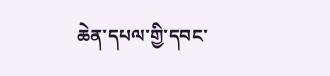ཆེན་དཔལ་གྱི་དབང་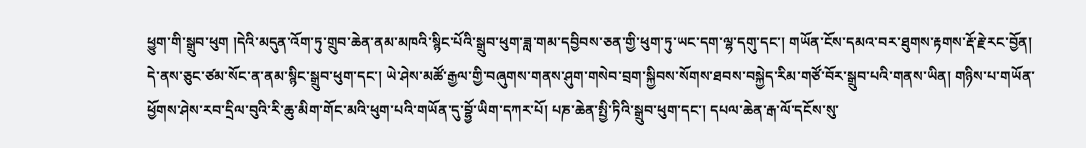ཕྱུག་གི་སྒྲུབ་ཕུག །དེའི་མདུན་འོག་ཏུ་གྲུབ་ཆེན་ནམ་མཁའི་སྙིང་པོའི་སྒྲུབ་ཕུག་ཟླ་གམ་དབྱིབས་ཅན་གྱི་ཕུག་ཏུ་ཡང་དག་ལྷ་དགུ་དང་། གཡོན་ངོས་དམའ་བར་ཐུགས་རྟགས་རྡོ་རྗེ་རང་བྱོན། དེ་ནས་ཅུང་ཙམ་སོང་ན་ནམ་སྙིང་སྒྲུབ་ཕུག་དང་། ཡེ་ཤེས་མཚོ་རྒྱལ་གྱི་བཞུགས་གནས་ཤུག་གསེབ་བྲག་སྐྱིབས་སོགས་ཐབས་བསྐྱེད་རིམ་གཙོ་བོར་སྒྲུབ་པའི་གནས་ཡིན། གཉིས་པ་གཡོན་ཕྱོགས་ཤེས་རབ་དྲིལ་བུའི་རི་ཆུ་མིག་གོང་མའི་ཕུག་པའི་གཡོན་དུ་བྷྱོ་ཡིག་དཀར་པོ། པཎ་ཆེན་སྤྱི་ཏིའི་སྒྲུབ་ཕུག་དང་། དཔལ་ཆེན་རྒ་ལོ་དངོས་སུ་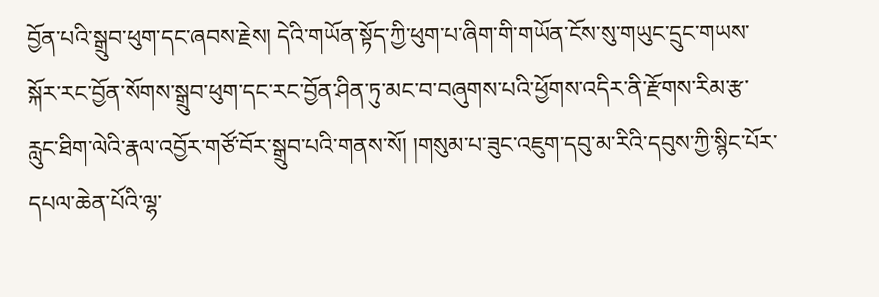བྱོན་པའི་སྒྲུབ་ཕུག་དང་ཞབས་རྗེས། དེའི་གཡོན་སྟོད་ཀྱི་ཕུག་པ་ཞིག་གི་གཡོན་ངོས་སུ་གཡུང་དྲུང་གཡས་སྐོར་རང་བྱོན་སོགས་སྒྲུབ་ཕུག་དང་རང་བྱོན་ཤིན་ཏུ་མང་བ་བཞུགས་པའི་ཕྱོགས་འདིར་ནི་རྫོགས་རིམ་རྩ་རླུང་ཐིག་ལེའི་རྣལ་འབྱོར་གཙོ་བོར་སྒྲུབ་པའི་གནས་སོ། །གསུམ་པ་ཟུང་འཇུག་དབུ་མ་རིའི་དབུས་ཀྱི་སྙིང་པོར་དཔལ་ཆེན་པོའི་ལྷ་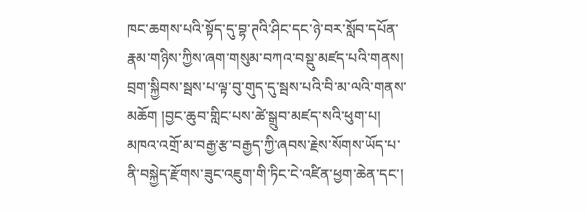ཁང་ཆགས་པའི་སྟོད་དུ་བྷ་ཊའི་ཤིང་དང་ཉེ་བར་སློབ་དཔོན་རྣམ་གཉིས་ཀྱིས་ཞག་གསུམ་བཀའ་བསྡུ་མཛད་པའི་གནས། བྲག་སྐྱིབས་སྦས་པ་ལྟ་བུ་གུད་དུ་སྦས་པའི་བི་མ་ལའི་གནས་མཆོག །བྱང་ཆུབ་གླིང་པས་ཚེ་སྒྲུབ་མཛད་སའི་ཕུག་པ། མཁའ་འགྲོ་མ་བརྒྱ་རྩ་བརྒྱད་ཀྱི་ཞབས་རྗེས་སོགས་ཡོད་པ་ནི་བསྐྱེད་རྫོགས་ཟུང་འཇུག་གི་ཏིང་ངེ་འཛིན་ཕྱག་ཆེན་དང་།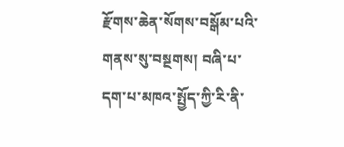རྫོགས་ཆེན་སོགས་བསྒོམ་པའི་གནས་སུ་བསྔགས། བཞི་པ་དག་པ་མཁའ་སྤྱོད་ཀྱི་རི་ནི་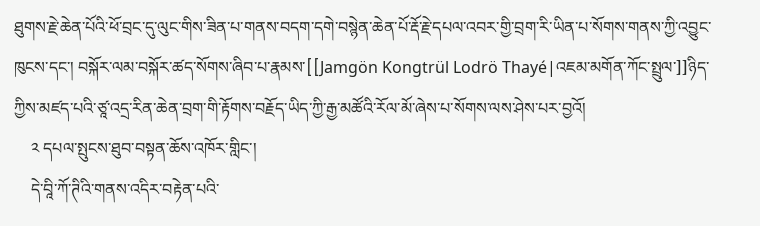ཐུགས་རྗེ་ཆེན་པོའི་ཕོ་བྲང་དུ་ལུང་གིས་ཟིན་པ་གནས་བདག་དགེ་བསྙེན་ཆེན་པོ་རྡོ་རྗེ་དཔལ་འབར་གྱི་བྲག་རི་ཡིན་པ་སོགས་གནས་ཀྱི་འབྱུང་ཁུངས་དང་། བསྐོར་ལམ་བསྐོར་ཚད་སོགས་ཞིབ་པ་རྣམས་[[Jamgön Kongtrül Lodrö Thayé|འཇམ་མགོན་ཀོང་སྤྲུལ་]]ཉིད་ཀྱིས་མཛད་པའི་ཙཱ་འདྲ་རིན་ཆེན་བྲག་གི་རྟོགས་བརྗོད་ཡིད་ཀྱི་རྒྱ་མཚོའི་རོལ་མོ་ཞེས་པ་སོགས་ལས་ཤེས་པར་བྱའོ།
    ༢ དཔལ་སྤུངས་ཐུབ་བསྟན་ཆོས་འཁོར་གླིང་།
    དེ་བཱི་ཀོ་ཊིའི་གནས་འདིར་བརྟེན་པའི་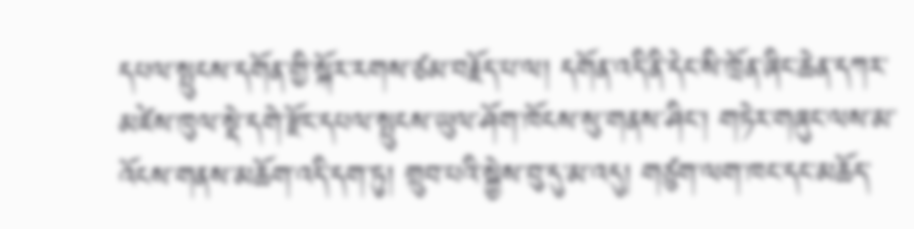དཔལ་སྤུངས་དགོན་གྱི་སྐོར་རགས་ཙམ་བརྗོད་པ་ལ། དགོན་འདི་ནི་དེང་སི་ཁྲོན་ཞིང་ཆེན་དཀར་མཛེས་ཁུལ་སྡེ་དགེ་རྫོང་དཔལ་སྤུངས་ཡུལ་ཤོག་ཁོངས་སུ་གནས་ཤིང་། གཏེར་གཞུང་ལས་མ་འོངས་གནས་མཆོག་འདི་དག་ཏུ། གྲུབ་པའི་སྐྱེས་བུ་དུ་མ་འདུ། གཙུག་ལག་ཁང་དང་མཆོད་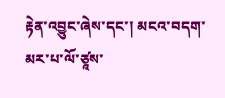རྟེན་འབྱུང་ཞེས་དང་། མངའ་བདག་མར་པ་ལོ་ཙཱས་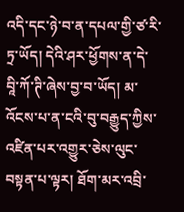འདི་དང་ཉེ་བ་ན་དཔལ་གྱི་ཙ་རི་ཏྲ་ཡོད། དེའི་ཤར་ཕྱོགས་ན་དེ་བཱི་ཀོ་ཊི་ཞེས་བྱ་བ་ཡོད། མ་འོངས་པ་ན་ངའི་བུ་བརྒྱུད་ཀྱིས་འཛིན་པར་འགྱུར་ཅེས་ལུང་བསྟན་པ་ལྟར། ཐོག་མར་འབྲི་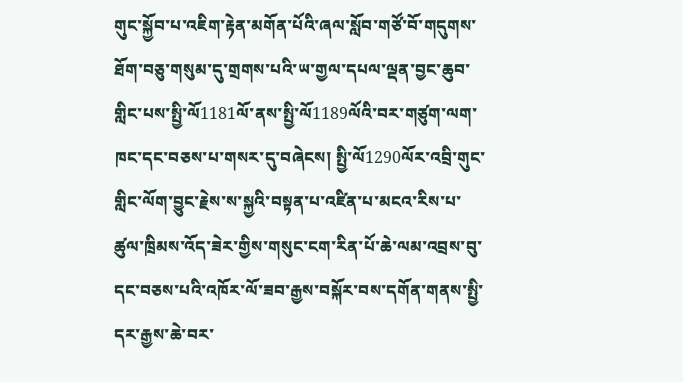གུང་སྐྱོབ་པ་འཇིག་རྟེན་མགོན་པོའི་ཞལ་སློབ་གཙོ་བོ་གདུགས་ཐོག་བཅུ་གསུམ་དུ་གྲགས་པའི་ཡ་གྱལ་དཔལ་ལྡན་བྱང་ཆུབ་གླིང་པས་སྤྱི་ལོ1181ལོ་ནས་སྤྱི་ལོ1189ལོའི་བར་གཙུག་ལག་ཁང་དང་བཅས་པ་གསར་དུ་བཞེངས། སྤྱི་ལོ1290ལོར་འབྲི་གུང་གླིང་ལོག་བྱུང་རྗེས་ས་སྐྱའི་བསྟན་པ་འཛིན་པ་མངའ་རིས་པ་ཚུལ་ཁྲིམས་འོད་ཟེར་གྱིས་གསུང་ངག་རིན་པོ་ཆེ་ལམ་འབྲས་བུ་དང་བཅས་པའི་འཁོར་ལོ་ཟབ་རྒྱས་བསྐོར་བས་དགོན་གནས་སྤྱི་དར་རྒྱས་ཆེ་བར་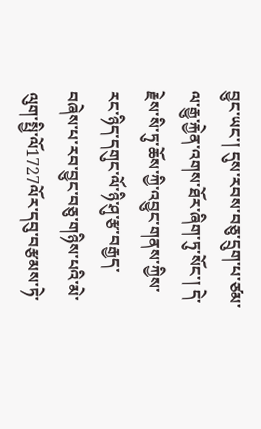བྱུང་ཡང་། དུས་རབས་བཅུ་དྲུག་པ་ཙམ་ལ་རྒྱུ་རྐྱེན་འགས་ཐོར་ཞིག་ཏུ་སོང་། དེ་རྗེས་སི་ཏུ་ཆོས་ཀྱི་འབྱུང་གནས་ཀྱིས་རང་ཉིད་དགུང་ལོ་ཉི་ཤུ་རྩ་བརྒྱད་བཞེས་པ་རབ་བྱུང་བཅུ་གཉིས་པའི་མེ་ལུག་སྤྱི་ལོ1727ལོར་དབུ་བརྩམས་ཏེ་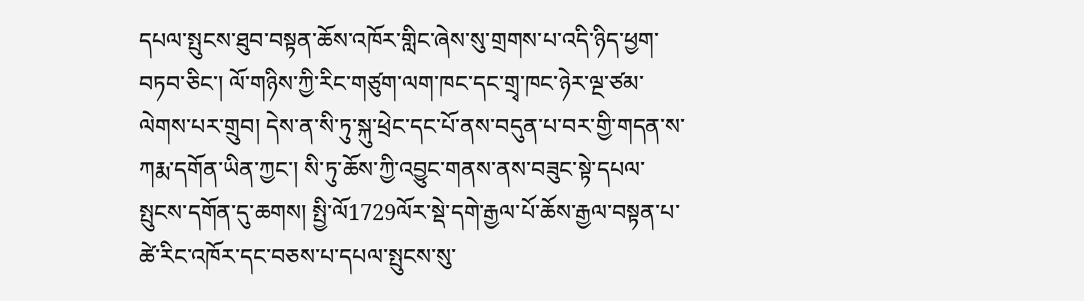དཔལ་སྤུངས་ཐུབ་བསྟན་ཆོས་འཁོར་གླིང་ཞེས་སུ་གྲགས་པ་འདི་ཉིད་ཕྱག་བཏབ་ཅིང་། ལོ་གཉིས་ཀྱི་རིང་གཙུག་ལག་ཁང་དང་གྲྭ་ཁང་ཉེར་ལྔ་ཙམ་ལེགས་པར་གྲུབ། དེས་ན་སི་ཏུ་སྐུ་ཕྲེང་དང་པོ་ནས་བདུན་པ་བར་གྱི་གདན་ས་ཀརྨ་དགོན་ཡིན་ཀྱང་། སི་ཏུ་ཆོས་ཀྱི་འབྱུང་གནས་ནས་བཟུང་སྟེ་དཔལ་སྤུངས་དགོན་དུ་ཆགས། སྤྱི་ལོ1729ལོར་སྡེ་དགེ་རྒྱལ་པོ་ཆོས་རྒྱལ་བསྟན་པ་ཚེ་རིང་འཁོར་དང་བཅས་པ་དཔལ་སྤུངས་སུ་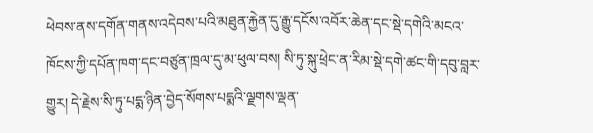ཕེབས་ནས་དགོན་གནས་འདེབས་པའི་མཐུན་རྐྱེན་དུ་རྒྱུ་དངོས་འབོར་ཆེན་དང་སྡེ་དགེའི་མངའ་ཁོངས་ཀྱི་དཔོན་ཁག་དང་བཙུན་ཁྲལ་དུ་མ་ཕུལ་བས། སི་ཏུ་སྐུ་ཕྲེང་ན་རིམ་སྡེ་དགེ་ཚང་གི་དབུ་བླར་གྱུར། དེ་རྗེས་སི་ཏུ་པདྨ་ཉིན་བྱེད་སོགས་པདྨའི་ལྗགས་ལྡན་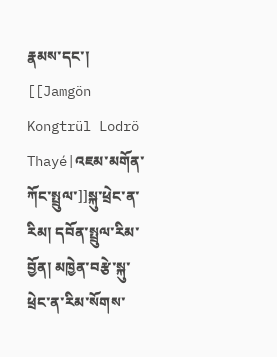རྣམས་དང་། [[Jamgön Kongtrül Lodrö Thayé|འཇམ་མགོན་ཀོང་སྤྲུལ་]]སྐུ་ཕྲེང་ན་རིམ། དབོན་སྤྲུལ་རིམ་བྱོན། མཁྱེན་བརྩེ་སྐུ་ཕྲེང་ན་རིམ་སོགས་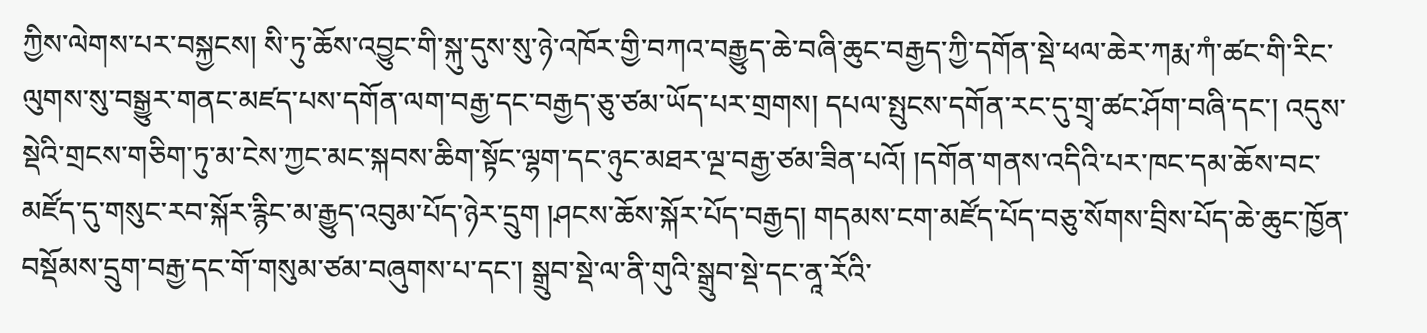ཀྱིས་ལེགས་པར་བསྐྱངས། སི་ཏུ་ཆོས་འབྱུང་གི་སྐུ་དུས་སུ་ཉེ་འཁོར་གྱི་བཀའ་བརྒྱུད་ཆེ་བཞི་ཆུང་བརྒྱད་ཀྱི་དགོན་སྡེ་ཕལ་ཆེར་ཀརྨ་ཀཾ་ཚང་གི་རིང་ལུགས་སུ་བསྒྱུར་གནང་མཛད་པས་དགོན་ལག་བརྒྱ་དང་བརྒྱད་ཅུ་ཙམ་ཡོད་པར་གྲགས། དཔལ་སྤུངས་དགོན་རང་དུ་གྲྭ་ཚང་ཤོག་བཞི་དང་། འདུས་སྡེའི་གྲངས་གཅིག་ཏུ་མ་ངེས་ཀྱང་མང་སྐབས་ཆིག་སྟོང་ལྷག་དང་ཉུང་མཐར་ལྔ་བརྒྱ་ཙམ་ཟིན་པའོ། །དགོན་གནས་འདིའི་པར་ཁང་དམ་ཆོས་བང་མཛོད་དུ་གསུང་རབ་སྐོར་རྙིང་མ་རྒྱུད་འབུམ་པོད་ཉེར་དྲུག །ཤངས་ཆོས་སྐོར་པོད་བརྒྱད། གདམས་ངག་མཛོད་པོད་བཅུ་སོགས་བྲིས་པོད་ཆེ་ཆུང་ཁྱོན་བསྡོམས་དྲུག་བརྒྱ་དང་གོ་གསུམ་ཙམ་བཞུགས་པ་དང་། སྒྲུབ་སྡེ་ལ་ནི་གུའི་སྒྲུབ་སྡེ་དང་ནཱ་རོའི་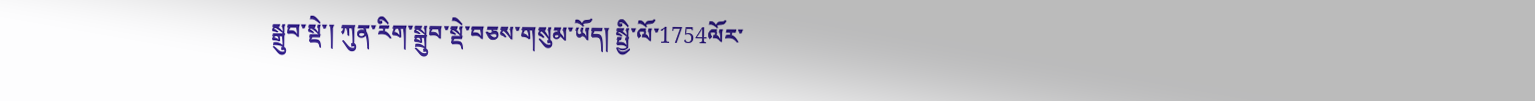སྒྲུབ་སྡེ་། ཀུན་རིག་སྒྲུབ་སྡེ་བཅས་གསུམ་ཡོད། སྤྱི་ལོ་1754ལོར་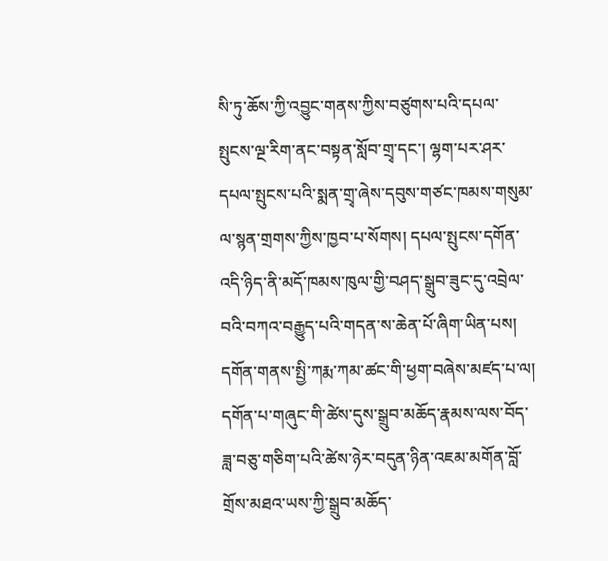སི་ཏུ་ཆོས་ཀྱི་འབྱུང་གནས་ཀྱིས་བཙུགས་པའི་དཔལ་སྤུངས་ལྔ་རིག་ནང་བསྟན་སློབ་གྲྭ་དང་། ལྷག་པར་ཤར་དཔལ་སྤུངས་པའི་སྨན་གྲྭ་ཞེས་དབུས་གཙང་ཁམས་གསུམ་ལ་སྙན་གྲགས་ཀྱིས་ཁྱབ་པ་སོགས། དཔལ་སྤུངས་དགོན་འདི་ཉིད་ནི་མདོ་ཁམས་ཁུལ་གྱི་བཤད་སྒྲུབ་ཟུང་དུ་འབྲེལ་བའི་བཀའ་བརྒྱུད་པའི་གདན་ས་ཆེན་པོ་ཞིག་ཡིན་པས། དགོན་གནས་སྤྱི་ཀརྨ་ཀམ་ཚང་གི་ཕྱག་བཞེས་མཛད་པ་ལ། དགོན་པ་གཞུང་གི་ཚེས་དུས་སྒྲུབ་མཆོད་རྣམས་ལས་བོད་ཟླ་བཅུ་གཅིག་པའི་ཚེས་ཉེར་བདུན་ཉིན་འཇམ་མགོན་བློ་གྲོས་མཐའ་ཡས་ཀྱི་སྒྲུབ་མཆོད་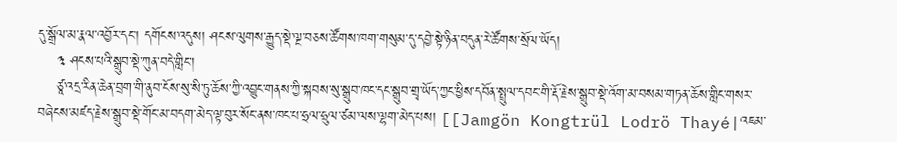དུ་སྒྲོལ་མ་རྣལ་འབྱོར་དང་། དགོངས་འདུས། ཤངས་ལུགས་རྒྱུད་སྡེ་ལྔ་བཅས་ཚོགས་ཁག་གསུམ་དུ་དབྱེ་སྟེ་ཉིན་བདུན་རེ་ཚོགས་སྲོལ་ཡོད།
    ༣ ཤངས་པའི་སྒྲུབ་སྡེ་ཀུན་བདེ་གླིང་།
    ཙཱ་འདྲ་རིན་ཆེན་བྲག་གི་ནུབ་ངོས་སུ་སི་ཏུ་ཆོས་ཀྱི་འབྱུང་གནས་ཀྱི་སྐབས་སུ་སྒྲུབ་ཁང་དང་སྒྲུབ་གྲྭ་ཡོད་ཀྱང་ཕྱིས་དབོན་སྤྲུལ་དབང་གི་རྡོ་རྗེས་སྒྲུབ་སྡེ་འོག་མ་བསམ་གཏན་ཆོས་གླིང་གསར་བཞེངས་མཛད་རྗེས་སྒྲུབ་སྡེ་གོང་མ་བདག་མེད་ལྟ་བུར་སོང་ནས་ཁང་པ་ཧྲལ་ཧྲུལ་ཙམ་ལས་ལྷག་མེད་པས། [[Jamgön Kongtrül Lodrö Thayé|འཇམ་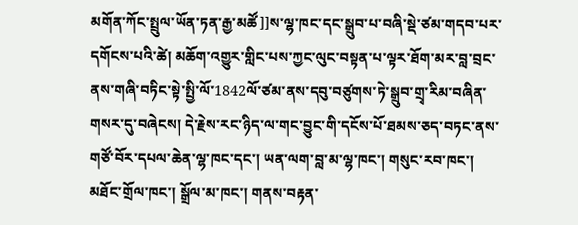མགོན་ཀོང་སྤྲུལ་ཡོན་ཏན་རྒྱ་མཚོ]]ས་ལྷ་ཁང་དང་སྒྲུབ་པ་བཞི་སྡེ་ཙམ་གདབ་པར་དགོངས་པའི་ཚེ། མཆོག་འགྱུར་གླིང་པས་ཀྱང་ལུང་བསྟན་པ་ལྟར་ཐོག་མར་བླ་བྲང་ནས་གཞི་བཏིང་སྟེ་སྤྱི་ལོ་1842ལོ་ཙམ་ནས་དབུ་བཙུགས་ཏེ་སྒྲུབ་གྲྭ་རིམ་བཞིན་གསར་དུ་བཞེངས། དེ་རྗེས་རང་ཉིད་ལ་གང་བྱུང་གི་དངོས་པོ་ཐམས་ཅད་བཏང་ནས་གཙོ་བོར་དཔལ་ཆེན་ལྷ་ཁང་དང་། ཡན་ལག་བླ་མ་ལྷ་ཁང་། གསུང་རབ་ཁང་། མཐོང་གྲོལ་ཁང་། སྒྲོལ་མ་ཁང་། གནས་བརྟན་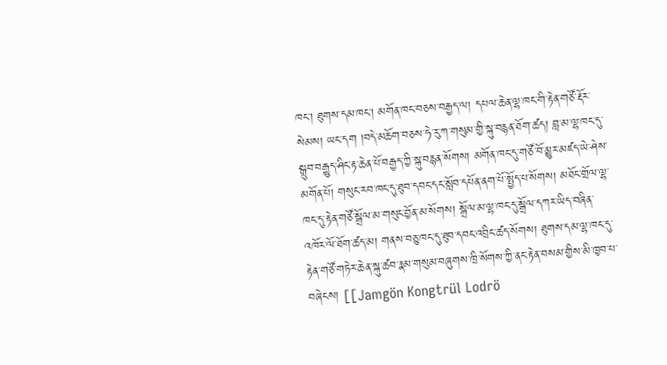ཁང་། ཐུགས་དམ་ཁང་། མགོན་ཁང་བཅས་བརྒྱད་ལ། དཔལ་ཆེན་ལྷ་ཁང་གི་རྟེན་གཙོ་རྡོར་སེམས། ཡང་དག །བདེ་མཆོག་བཅས་ཧེ་རུ་ཀ་གསུམ་གྱི་སྐུ་བརྙན་ཐོག་ཚད། བླ་མ་ལྷ་ཁང་དུ་སྒྲུབ་བརྒྱུད་ཤིང་རྟ་ཆེན་པོ་བརྒྱད་ཀྱི་སྐུ་བརྙན་སོགས། མགོན་ཁང་དུ་གཙོ་བོ་མྱུར་མཛད་ཡེ་ཤེས་མགོན་པོ། གསུང་རབ་ཁང་དུ་ཐུབ་དབང་དང་སློབ་དཔོན་ནག་པོ་སྤྱོད་པ་སོགས། མཐོང་གྲོལ་ལྷ་ཁང་དུ་རྟེན་གཙོ་སྒྲོལ་མ་གསུང་བྱོན་མ་སོགས། སྒྲོལ་མ་ལྷ་ཁང་དུ་སྒྲོལ་དཀར་ཡིད་བཞིན་འཁོར་ལོ་ཐོག་ཚད་མ། གནས་བཅུ་ཁང་དུ་ཐུབ་དབང་འབྲིང་ཚད་སོགས། ཐུགས་དམ་ལྷ་ཁང་དུ་རྟེན་གཙོ་གཏེར་ཆེན་སྐུ་ཚབ་རྣམ་གསུམ་བཞུགས་ཁྲི་སོགས་ཀྱི་ནང་རྟེན་བསམ་གྱིས་མི་ཁྱབ་པ་བཞེངས། [[Jamgön Kongtrül Lodrö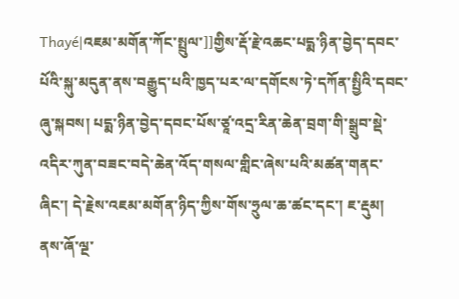Thayé|འཇམ་མགོན་ཀོང་སྤྲུལ་]]གྱིས་རྡོ་རྗེ་འཆང་པདྨ་ཉིན་བྱེད་དབང་པོའི་སྐུ་མདུན་ནས་བརྒྱུད་པའི་ཁྱད་པར་ལ་དགོངས་ཏེ་དཀོན་སྤྱིའི་དབང་ཞུ་སྐབས། པདྨ་ཉིན་བྱེད་དབང་པོས་ཙཱ་འདྲ་རིན་ཆེན་བྲག་གི་སྒྲུབ་སྡེ་འདིར་ཀུན་བཟང་བདེ་ཆེན་འོད་གསལ་གླིང་ཞེས་པའི་མཚན་གནང་ཞིང་། དེ་རྗེས་འཇམ་མགོན་ཉིད་ཀྱིས་གོས་ཧྲུལ་ཆ་ཚང་དང་། ཇ་རྡུམ། ནས་ཞོ་ལྔ་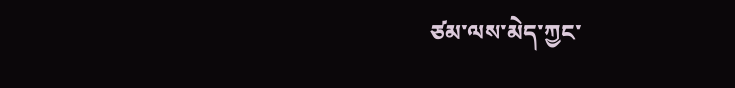ཙམ་ལས་མེད་ཀྱང་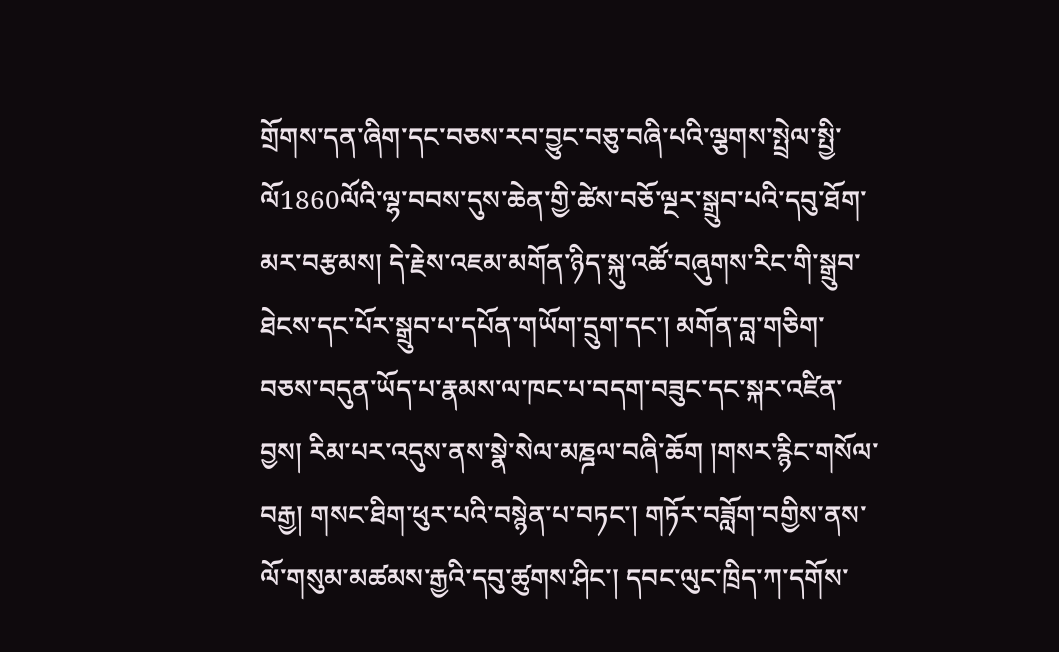གྲོགས་དན་ཞིག་དང་བཅས་རབ་བྱུང་བཅུ་བཞི་པའི་ལྕགས་སྤྲེལ་སྤྱི་ལོ1860ལོའི་ལྷ་བབས་དུས་ཆེན་གྱི་ཚེས་བཅོ་ལྔར་སྒྲུབ་པའི་དབུ་ཐོག་མར་བརྩམས། དེ་རྗེས་འཇམ་མགོན་ཉིད་སྐུ་འཚོ་བཞུགས་རིང་གི་སྒྲུབ་ཐེངས་དང་པོར་སྒྲུབ་པ་དཔོན་གཡོག་དྲུག་དང་། མགོན་བླ་གཅིག་བཅས་བདུན་ཡོད་པ་རྣམས་ལ་ཁང་པ་བདག་བཟུང་དང་སྐར་འཛིན་བྱས། རིམ་པར་འདུས་ནས་སྣེ་སེལ་མཎྜལ་བཞི་ཆོག །གསར་རྙིང་གསོལ་བརྒྱ། གསང་ཐིག་ཕུར་པའི་བསྙེན་པ་བཏང་། གཏོར་བཟློག་བགྱིས་ནས་ལོ་གསུམ་མཚམས་རྒྱའི་དབུ་ཚུགས་ཤིང་། དབང་ལུང་ཁྲིད་ཀ་དགོས་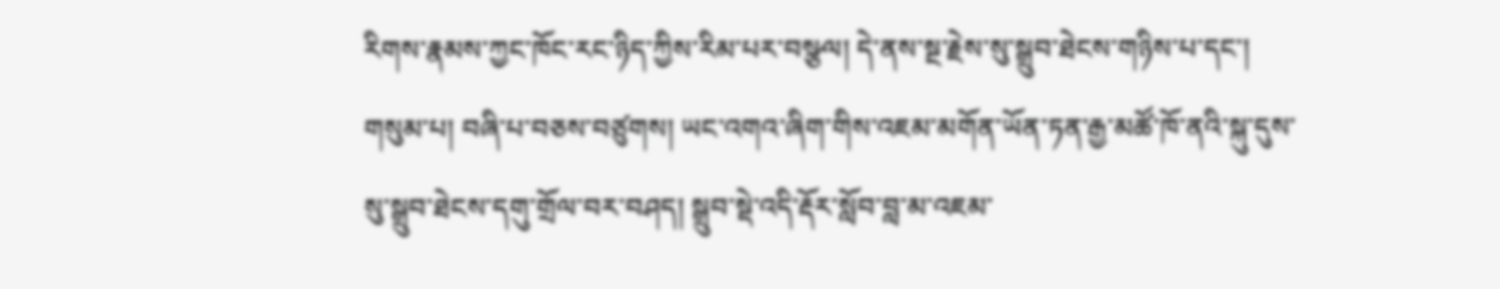རིགས་རྣམས་ཀྱང་ཁོང་རང་ཉིད་ཀྱིས་རིམ་པར་བསྩལ། དེ་ནས་སྔ་རྗེས་སུ་སྒྲུབ་ཐེངས་གཉིས་པ་དང་། གསུམ་པ། བཞི་པ་བཅས་བཙུགས། ཡང་འགའ་ཞིག་གིས་འཇམ་མགོན་ཡོན་ཏན་རྒྱ་མཚོ་ཁོ་ནའི་སྐུ་དུས་སུ་སྒྲུབ་ཐེངས་དགུ་གྲོལ་བར་བཤད། སྒྲུབ་སྡེ་འདི་རྡོར་སློབ་བླ་མ་འཇམ་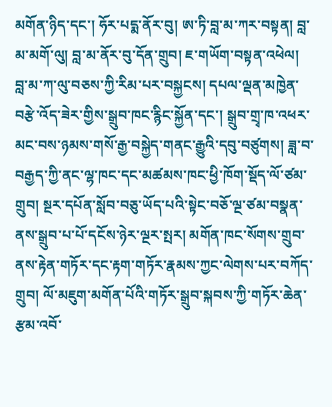མགོན་ཉིད་དང་། ཧོར་པདྨ་ནོར་བུ། ཨ་ཏི་བླ་མ་ཀར་བསྟན། བླ་མ་མགོ་ལུ། བླ་མ་ནོར་བུ་དོན་གྲུབ། ཇ་གཡོག་བསྟན་འཕེལ། བླ་མ་ཀ་ལུ་བཅས་ཀྱི་རིམ་པར་བསྐྱངས། དཔལ་ལྡན་མཁྱེན་བརྩེ་འོད་ཟེར་གྱིས་སྒྲུབ་ཁང་རྙིང་སྐྱོན་དང་། སྒྲུབ་གྲྭ་ཁ་འཕར་མང་བས་ཉམས་གསོ་རྒྱ་བསྐྱེད་གནང་རྒྱུའི་དབུ་བཙུགས། ཟླ་བ་བརྒྱད་ཀྱི་ནང་ལྷ་ཁང་དང་མཚམས་ཁང་ཕྱི་ཁོག་སྡོད་ལོ་ཙམ་གྲུབ། སྔར་དཔོན་སློབ་བཅུ་ཡོད་པའི་སྟེང་བཅོ་ལྔ་ཙམ་བསྣན་ནས་སྒྲུབ་པ་པོ་དངོས་ཉེར་ལྔར་སྤར། མགོན་ཁང་སོགས་གྲུབ་ནས་རྟེན་གཏོར་དང་རྟག་གཏོར་རྣམས་ཀྱང་ལེགས་པར་བཀོད་གྲུབ། ལོ་མཇུག་མགོན་པོའི་གཏོར་སྒྲུབ་སྐབས་ཀྱི་གཏོར་ཆེན་རྩམ་འབོ་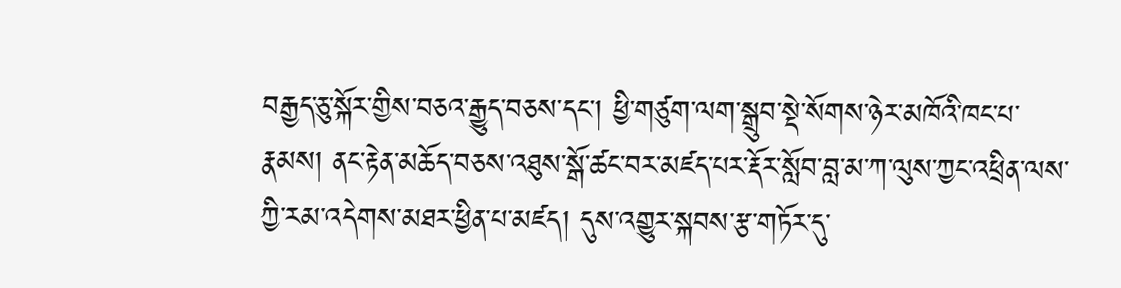བརྒྱད་ཅུ་སྐོར་གྱིས་བཅའ་རྒྱུད་བཅས་དང་། ཕྱི་གཙུག་ལག་སྒྲུབ་སྡེ་སོགས་ཉེར་མཁོའི་ཁང་པ་རྣམས། ནང་རྟེན་མཆོད་བཅས་འཐུས་སྒོ་ཚང་བར་མཛད་པར་རྡོར་སློབ་བླ་མ་ཀ་ལུས་ཀྱང་འཕྲིན་ལས་ཀྱི་རམ་འདེགས་མཐར་ཕྱིན་པ་མཛད། དུས་འགྱུར་སྐབས་རྩ་གཏོར་དུ་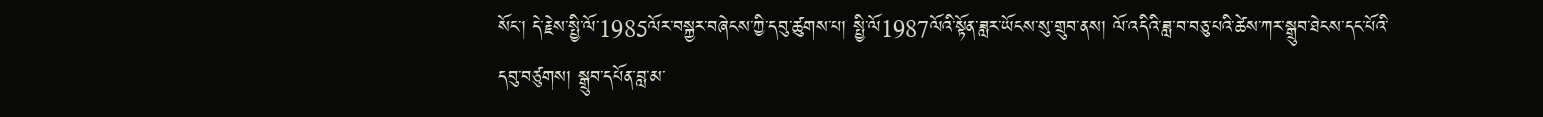སོང་། དེ་རྗེས་སྤྱི་ལོ་1985ལོར་བསྐྱར་བཞེངས་ཀྱི་དབུ་ཚུགས་པ། སྤྱི་ལོ1987ལོའི་སྟོན་ཟླར་ཡོངས་སུ་གྲུབ་ནས། ལོ་འདིའི་ཟླ་བ་བཅུ་པའི་ཚེས་ཀར་སྒྲུབ་ཐེངས་དང་པོའི་དབུ་བཙུགས། སྒྲུབ་དཔོན་བླ་མ་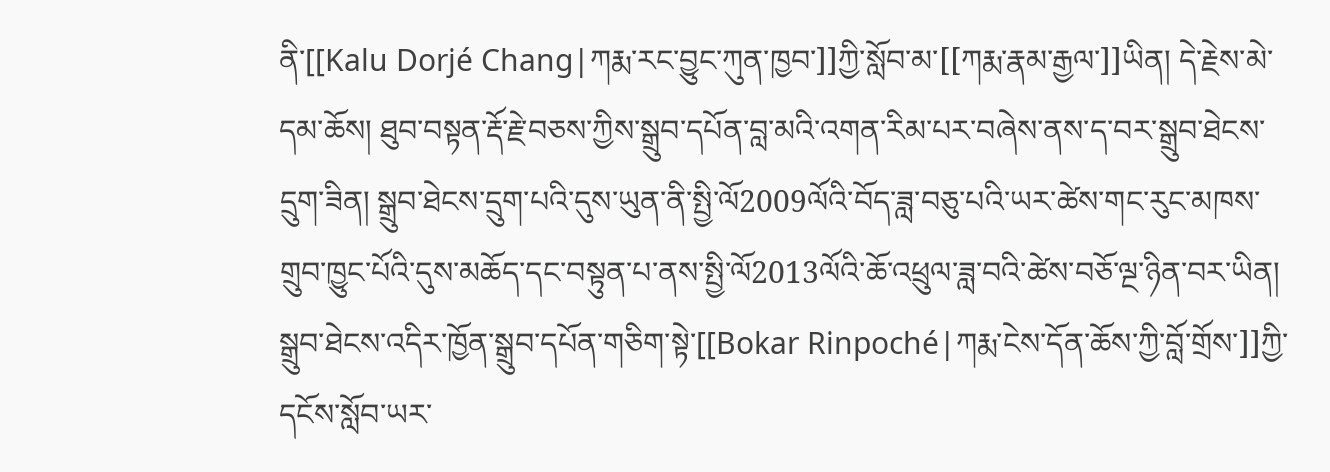ནི་[[Kalu Dorjé Chang|ཀརྨ་རང་བྱུང་ཀུན་ཁྱབ་]]ཀྱི་སློབ་མ་[[ཀརྨ་རྣམ་རྒྱལ་]]ཡིན། དེ་རྗེས་མེ་དམ་ཆོས། ཐུབ་བསྟན་རྡོ་རྗེ་བཅས་ཀྱིས་སྒྲུབ་དཔོན་བླ་མའི་འགན་རིམ་པར་བཞེས་ནས་ད་བར་སྒྲུབ་ཐེངས་དྲུག་ཟིན། སྒྲུབ་ཐེངས་དྲུག་པའི་དུས་ཡུན་ནི་སྤྱི་ལོ2009ལོའི་བོད་ཟླ་བཅུ་པའི་ཡར་ཚེས་གང་རུང་མཁས་གྲུབ་ཁྱུང་པོའི་དུས་མཆོད་དང་བསྟུན་པ་ནས་སྤྱི་ལོ2013ལོའི་ཆོ་འཕྲུལ་ཟླ་བའི་ཚེས་བཅོ་ལྔ་ཉིན་བར་ཡིན། སྒྲུབ་ཐེངས་འདིར་ཁྱོན་སྒྲུབ་དཔོན་གཅིག་སྟེ་[[Bokar Rinpoché|ཀརྨ་ངེས་དོན་ཆོས་ཀྱི་བློ་གྲོས་]]ཀྱི་དངོས་སློབ་ཡར་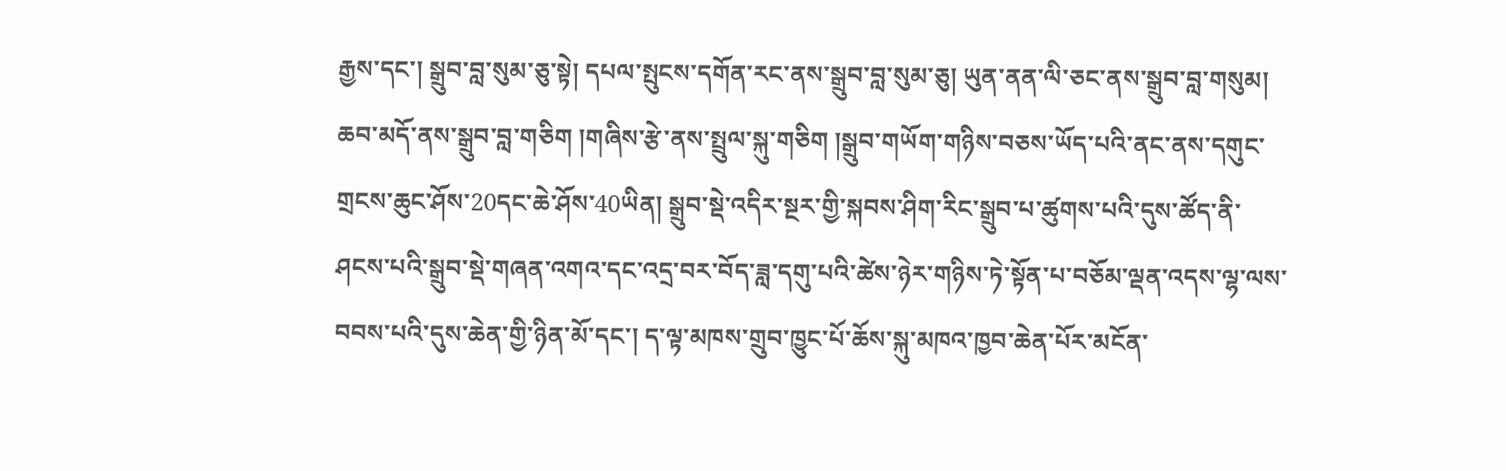རྒྱས་དང་། སྒྲུབ་བླ་སུམ་ཅུ་སྟེ། དཔལ་སྤུངས་དགོན་རང་ནས་སྒྲུབ་བླ་སུམ་ཅུ། ཡུན་ནན་ལི་ཅང་ནས་སྒྲུབ་བླ་གསུམ། ཆབ་མདོ་ནས་སྒྲུབ་བླ་གཅིག །གཞིས་རྩེ་ནས་སྤྲུལ་སྐུ་གཅིག །སྒྲུབ་གཡོག་གཉིས་བཅས་ཡོད་པའི་ནང་ནས་དགུང་གྲངས་ཆུང་ཤོས་20དང་ཆེ་ཤོས་40ཡིན། སྒྲུབ་སྡེ་འདིར་སྔར་གྱི་སྐབས་ཤིག་རིང་སྒྲུབ་པ་ཚུགས་པའི་དུས་ཚོད་ནི་ཤངས་པའི་སྒྲུབ་སྡེ་གཞན་འགའ་དང་འདྲ་བར་བོད་ཟླ་དགུ་པའི་ཚེས་ཉེར་གཉིས་ཏེ་སྟོན་པ་བཅོམ་ལྡན་འདས་ལྷ་ལས་བབས་པའི་དུས་ཆེན་གྱི་ཉིན་མོ་དང་། ད་ལྟ་མཁས་གྲུབ་ཁྱུང་པོ་ཆོས་སྐུ་མཁའ་ཁྱབ་ཆེན་པོར་མངོན་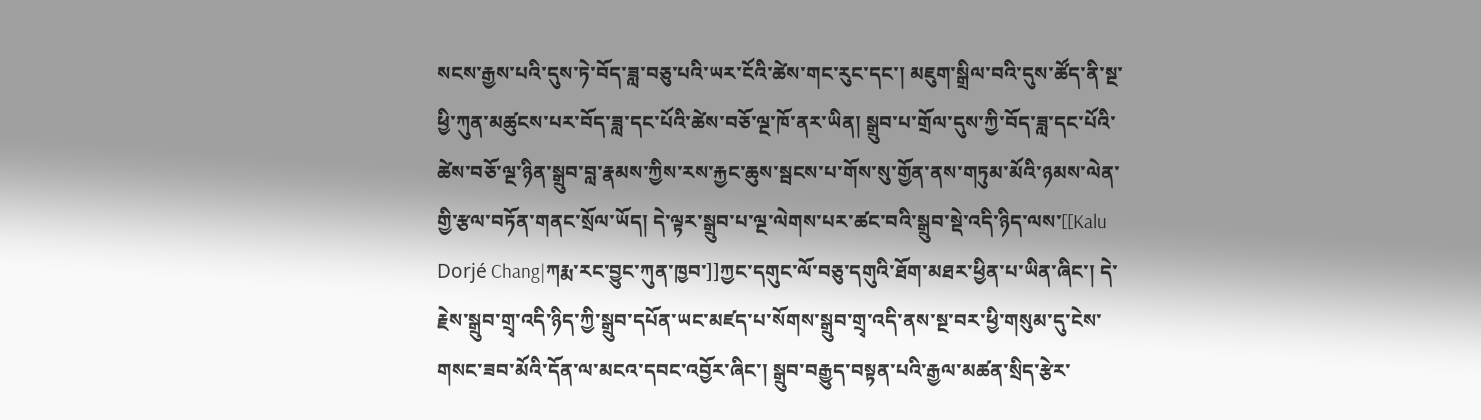སངས་རྒྱས་པའི་དུས་ཏེ་བོད་ཟླ་བཅུ་པའི་ཡར་ངོའི་ཚེས་གང་རུང་དང་། མཇུག་སྒྲིལ་བའི་དུས་ཚོད་ནི་སྔ་ཕྱི་ཀུན་མཚུངས་པར་བོད་ཟླ་དང་པོའི་ཚེས་བཅོ་ལྔ་ཁོ་ནར་ཡིན། སྒྲུབ་པ་གྲོལ་དུས་ཀྱི་བོད་ཟླ་དང་པོའི་ཚེས་བཅོ་ལྔ་ཉིན་སྒྲུབ་བླ་རྣམས་ཀྱིས་རས་རྐྱང་ཆུས་སྦངས་པ་གོས་སུ་གྱོན་ནས་གཏུམ་མོའི་ཉམས་ལེན་གྱི་རྩལ་བཏོན་གནང་སྲོལ་ཡོད། དེ་ལྟར་སྒྲུབ་པ་ལྔ་ལེགས་པར་ཚང་བའི་སྒྲུབ་སྡེ་འདི་ཉིད་ལས་[[Kalu Dorjé Chang|ཀརྨ་རང་བྱུང་ཀུན་ཁྱབ་]]ཀྱང་དགུང་ལོ་བཅུ་དགུའི་ཐོག་མཐར་ཕྱིན་པ་ཡིན་ཞིང་། དེ་རྗེས་སྒྲུབ་གྲྭ་འདི་ཉིད་ཀྱི་སྒྲུབ་དཔོན་ཡང་མཛད་པ་སོགས་སྒྲུབ་གྲྭ་འདི་ནས་སྔ་བར་ཕྱི་གསུམ་དུ་ངེས་གསང་ཟབ་མོའི་དོན་ལ་མངའ་དབང་འབྱོར་ཞིང་། སྒྲུབ་བརྒྱུད་བསྟན་པའི་རྒྱལ་མཚན་སྲིད་རྩེར་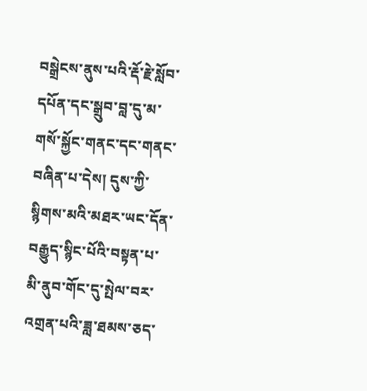བསྒྲེངས་ནུས་པའི་རྡོ་རྗེ་སློབ་དཔོན་དང་སྒྲུབ་བླ་དུ་མ་གསོ་སྐྱོང་གནང་དང་གནང་བཞིན་པ་དེས། དུས་ཀྱི་སྙིགས་མའི་མཐར་ཡང་དོན་བརྒྱུད་སྙིང་པོའི་བསྟན་པ་མི་ནུབ་གོང་དུ་སྤེལ་བར་འགྲན་པའི་ཟླ་ཐམས་ཅད་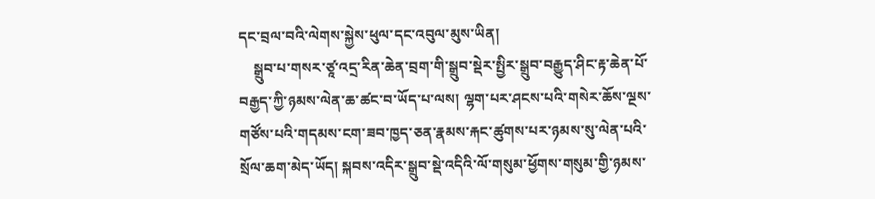དང་བྲལ་བའི་ལེགས་སྐྱེས་ཕུལ་དང་འབུལ་མུས་ཡིན།
    སྒྲུབ་པ་གསར་ཙཱ་འདྲ་རིན་ཆེན་བྲག་གི་སྒྲུབ་སྡེར་སྤྱིར་སྒྲུབ་བརྒྱུད་ཤིང་རྟ་ཆེན་པོ་བརྒྱད་ཀྱི་ཉམས་ལེན་ཆ་ཚང་བ་ཡོད་པ་ལས། ལྷག་པར་ཤངས་པའི་གསེར་ཆོས་ལྔས་གཙོས་པའི་གདམས་ངག་ཟབ་ཁྱད་ཅན་རྣམས་རྐང་ཚུགས་པར་ཉམས་སུ་ལེན་པའི་སྲོལ་ཆག་མེད་ཡོད། སྐབས་འདིར་སྒྲུབ་སྡེ་འདིའི་ལོ་གསུམ་ཕྱོགས་གསུམ་གྱི་ཉམས་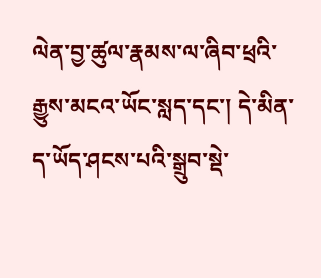ལེན་བྱ་ཚུལ་རྣམས་ལ་ཞིབ་ཕྲའི་རྒྱུས་མངའ་ཡོང་སླད་དང་། དེ་མིན་ད་ཡོད་ཤངས་པའི་སྒྲུབ་སྡེ་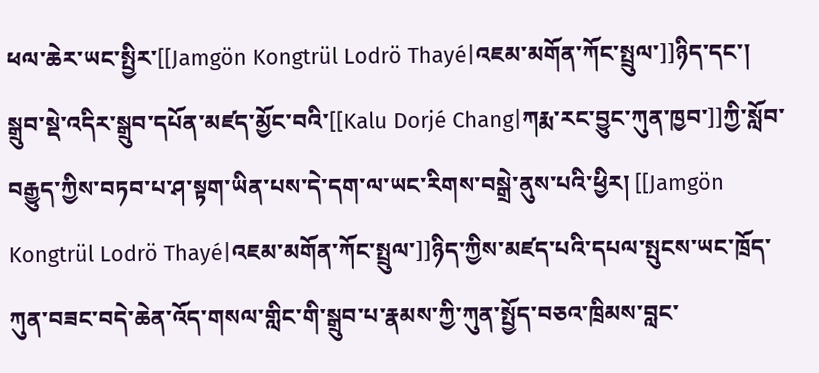ཕལ་ཆེར་ཡང་སྤྱིར་[[Jamgön Kongtrül Lodrö Thayé|འཇམ་མགོན་ཀོང་སྤྲུལ་]]ཉིད་དང་། སྒྲུབ་སྡེ་འདིར་སྒྲུབ་དཔོན་མཛད་མྱོང་བའི་[[Kalu Dorjé Chang|ཀརྨ་རང་བྱུང་ཀུན་ཁྱབ་]]ཀྱི་སློབ་བརྒྱུད་ཀྱིས་བཏབ་པ་ཤ་སྟག་ཡིན་པས་དེ་དག་ལ་ཡང་རིགས་བསྒྲེ་ནུས་པའི་ཕྱིར། [[Jamgön Kongtrül Lodrö Thayé|འཇམ་མགོན་ཀོང་སྤྲུལ་]]ཉིད་ཀྱིས་མཛད་པའི་དཔལ་སྤུངས་ཡང་ཁྲོད་ཀུན་བཟང་བདེ་ཆེན་འོད་གསལ་གླིང་གི་སྒྲུབ་པ་རྣམས་ཀྱི་ཀུན་སྤྱོད་བཅའ་ཁྲིམས་བླང་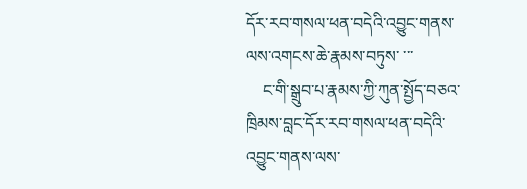དོར་རབ་གསལ་ཕན་བདེའི་འབྱུང་གནས་ལས་འགངས་ཆེ་རྣམས་བཏུས་ ་་་
    ང་གི་སྒྲུབ་པ་རྣམས་ཀྱི་ཀུན་སྤྱོད་བཅའ་ཁྲིམས་བླང་དོར་རབ་གསལ་ཕན་བདེའི་འབྱུང་གནས་ལས་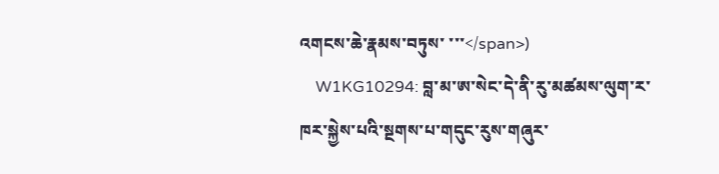འགངས་ཆེ་རྣམས་བཏུས་ ་་་</span>)
    W1KG10294: བླ་མ་ཨ་སེང་དེ་ནི་རུ་མཚམས་ལུག་ར་ཁར་སྐྱེས་པའི་སྔགས་པ་གདུང་རུས་གཞུར་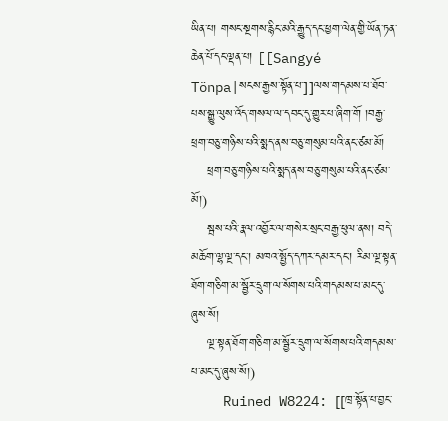ཡིན་པ། གསང་སྔགས་རྙིང་མའི་རྒྱུད་དང་ཕྱག་ལེན་གྱི་ཡོན་ཏན་ཆེན་པོ་དང་ལྡན་པ། [[Sangyé Tönpa|སངས་རྒྱས་སྟོན་པ་]]ལས་གདམས་པ་ཐོབ་པས་སྒྱུ་ལུས་འོད་གསལ་ལ་དབང་དུ་གྱུར་པ་ཞིག་གོ །བརྒྱ་ཕྲག་བཅུ་གཉིས་པའི་སྨད་ནས་བཅུ་གསུམ་པའི་ནང་ཙམ་མོ།
    ཕྲག་བཅུ་གཉིས་པའི་སྨད་ནས་བཅུ་གསུམ་པའི་ནང་ཙམ་མོ།)
    སྦས་པའི་རྣལ་འབྱོར་ལ་གསེར་སྲང་བརྒྱ་ཕུལ་ནས། བདེ་མཆོག་ལྷ་ལྔ་དང་། མཁའ་སྤྱོད་དཀར་དམར་དང་། རིམ་ལྔ་སྟན་ཐོག་གཅིག་མ་སྦྱོར་དྲུག་ལ་སོགས་པའི་གདམས་པ་མང་དུ་ཞུས་སོ།
    ལྔ་སྟན་ཐོག་གཅིག་མ་སྦྱོར་དྲུག་ལ་སོགས་པའི་གདམས་པ་མང་དུ་ཞུས་སོ།)
    Ruined W8224: [[ཁྲ་སྟོན་པ་བྱང་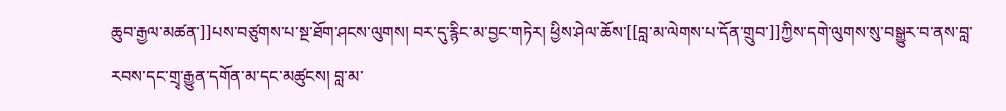ཆུབ་རྒྱལ་མཚན་]]པས་བཙུགས་པ་སྔ་ཐོག་ཤངས་ལུགས། བར་དུ་རྙིང་མ་བྱང་གཏེར། ཕྱིས་ཤེལ་ཆོས་[[བླ་མ་ལེགས་པ་དོན་གྲུབ་]]ཀྱིས་དགེ་ལུགས་སུ་བསྒྱུར་བ་ནས་བླ་རབས་དང་གྲྭ་རྒྱུན་དགོན་མ་དང་མཚུངས། བླ་མ་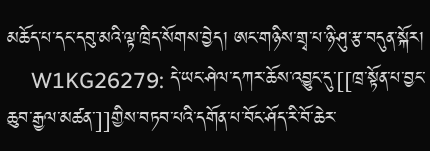མཆོད་པ་དང་དབུ་མའི་ལྟ་ཁྲིད་སོགས་བྱེད། ཨང་གཉིས་གྲྭ་པ་ཉི་ཤུ་རྩ་བདུན་སྐོར།
    W1KG26279: དེ་ཡང་ཤེལ་དཀར་ཆོས་འབྱུང་དུ་[[ཁྲ་སྟོན་པ་བྱང་ཆུབ་རྒྱལ་མཚན་]]གྱིས་བཏབ་པའི་དགོན་པ་བོང་ཤོད་རི་བོ་ཆེར་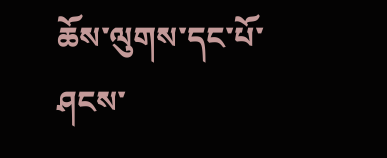ཆོས་ལུགས་དང་པོ་ཤངས་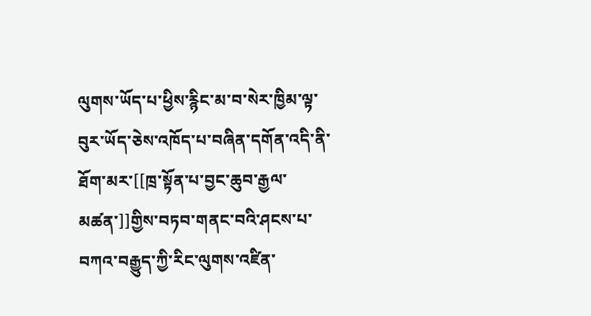ལུགས་ཡོད་པ་ཕྱིས་རྙིང་མ་བ་སེར་ཁྱིམ་ལྟ་བུར་ཡོད་ཅེས་འཁོད་པ་བཞིན་དགོན་འདི་ནི་ཐོག་མར་[[ཁྲ་སྟོན་པ་བྱང་ཆུབ་རྒྱལ་མཚན་]]གྱིས་བཏབ་གནང་བའི་ཤངས་པ་བཀའ་བརྒྱུད་ཀྱི་རིང་ལུགས་འཛིན་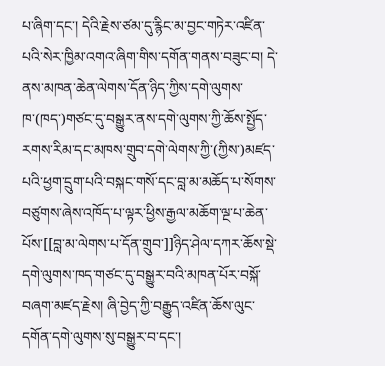པ་ཞིག་དང་། དེའི་རྗེས་ཙམ་དུ་རྙིང་མ་བྱང་གཏེར་འཛིན་པའི་སེར་ཁྱིམ་འགའ་ཞིག་གིས་དགོན་གནས་བཟུང་བ། དེ་ནས་མཁན་ཆེན་ལེགས་དོན་ཉིད་ཀྱིས་དགེ་ལུགས་ཁ་(ཁད་)གཙང་དུ་བསྒྱུར་ནས་དགེ་ལུགས་ཀྱི་ཆོས་སྤྱོད་རགས་རིམ་དང་མཁས་གྲུབ་དགེ་ལེགས་ཀྱི་(ཀྱིས་)མཛད་པའི་ཕྱག་དྲུག་པའི་བསྐང་གསོ་དང་བླ་མ་མཆོད་པ་སོགས་བཙུགས་ཞེས་འཁོད་པ་ལྟར་ཕྱིས་རྒྱལ་མཆོག་ལྔ་པ་ཆེན་པོས་[[བླ་མ་ལེགས་པ་དོན་གྲུབ་]]ཉིད་ཤེལ་དཀར་ཆོས་སྡེ་དགེ་ལུགས་ཁད་གཙང་དུ་བསྒྱུར་བའི་མཁན་པོར་བསྐོ་བཞག་མཛད་རྗེས། ཞི་བྱེད་ཀྱི་བརྒྱུད་འཛིན་ཆོས་ལུང་དགོན་དགེ་ལུགས་སུ་བསྒྱུར་བ་དང་།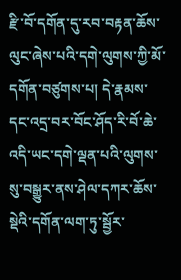རྫི་བོ་དགོན་དུ་རབ་བརྟན་ཆོས་ལུང་ཞེས་པའི་དགེ་ལུགས་ཀྱི་མོ་དགོན་བཙུགས་པ། དེ་རྣམས་དང་འདྲ་བར་བོང་ཤོད་རི་བོ་ཆེ་འདི་ཡང་དགེ་ལྡན་པའི་ལུགས་སུ་བསྒྱུར་ནས་ཤེལ་དཀར་ཆོས་སྡེའི་དགོན་ལག་ཏུ་སྦྱོར་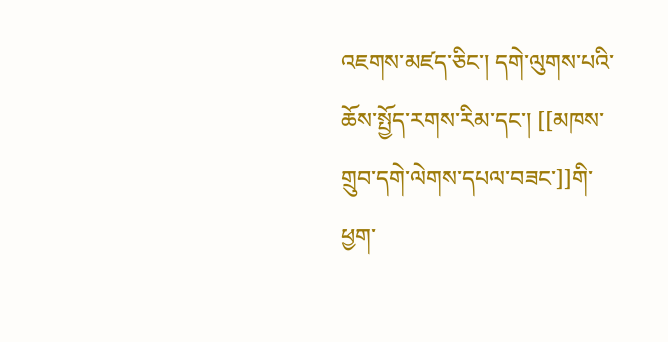འཇགས་མཛད་ཅིང་། དགེ་ལུགས་པའི་ཆོས་སྤྱོད་རགས་རིམ་དང་། [[མཁས་གྲུབ་དགེ་ལེགས་དཔལ་བཟང་]]གི་ཕྱག་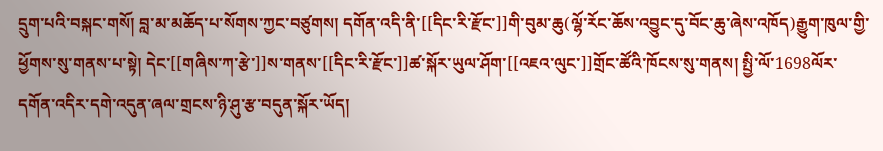དྲུག་པའི་བསྐང་གསོ། བླ་མ་མཆོད་པ་སོགས་ཀྱང་བཙུགས། དགོན་འདི་ནི་[[དིང་རི་རྫོང་]]གི་བུམ་ཆུ(ལྷོ་རོང་ཆོས་འབྱུང་དུ་བོང་ཆུ་ཞེས་འཁོད)རྒྱུག་ཁུལ་གྱི་ཕྱོགས་སུ་གནས་པ་སྟེ། དེང་[[གཞིས་ཀ་རྩེ་]]ས་གནས་[[དིང་རི་རྫོང་]]ཚ་སྐོར་ཡུལ་ཤོག་[[འཇའ་ལུང་]]གྲོང་ཚོའི་ཁོངས་སུ་གནས། སྤྱི་ལོ་1698ལོར་དགོན་འདིར་དགེ་འདུན་ཞལ་གྲངས་ཉི་ཤུ་རྩ་བདུན་སྐོར་ཡོད།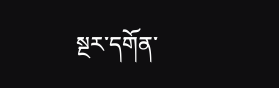སྔར་དགོན་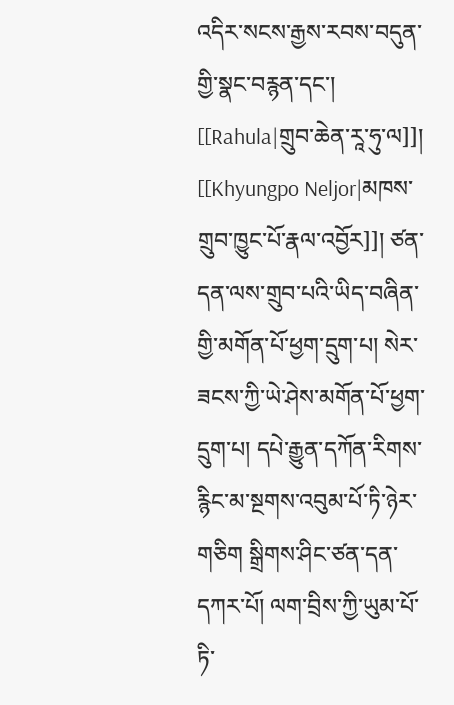འདིར་སངས་རྒྱས་རབས་བདུན་གྱི་སྣང་བརྙན་དང་། [[Rahula|གྲུབ་ཆེན་རཱ་ཧུ་ལ]]། [[Khyungpo Neljor|མཁས་གྲུབ་ཁྱུང་པོ་རྣལ་འབྱོར]]། ཙན་དན་ལས་གྲུབ་པའི་ཡིད་བཞིན་གྱི་མགོན་པོ་ཕྱག་དྲུག་པ། སེར་ཟངས་ཀྱི་ཡེ་ཤེས་མགོན་པོ་ཕྱག་དྲུག་པ། དཔེ་རྒྱུན་དཀོན་རིགས་རྙིང་མ་སྔགས་འབུམ་པོ་ཏི་ཉེར་གཅིག སྒྲིགས་ཤིང་ཙན་དན་དཀར་པོ། ལག་བྲིས་ཀྱི་ཡུམ་པོ་ཏི་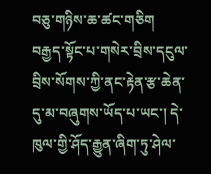བཅུ་གཉིས་ཆ་ཚང་གཅིག བརྒྱད་སྟོང་པ་གསེར་བྲིས་དངུལ་བྲིས་སོགས་ཀྱི་ནང་རྟེན་རྩ་ཆེན་དུ་མ་བཞུགས་ཡོད་པ་ཡང་། དེ་ཁུལ་གྱི་ཤོད་རྒྱུན་ཞིག་ཏུ་ཤེལ་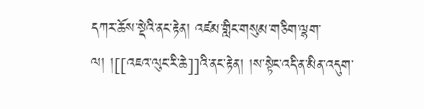དཀར་ཆོས་སྡེའི་ནང་རྟེན། འཛམ་གླིང་གསུམ་གཅིག་ལྷག་ལ། །[[འཇའ་ལུང་རི་ཆེ]]འི་ནང་རྟེན། །ས་སྟེང་འདི་ན་མིན་འདུག་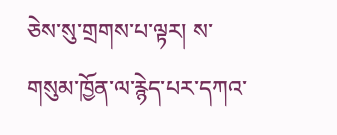ཅེས་སུ་གྲགས་པ་ལྟར། ས་གསུམ་ཁྱོན་ལ་རྙེད་པར་དཀའ་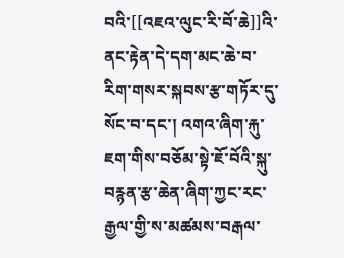བའི་[[འཇའ་ལུང་རི་བོ་ཆེ]]འི་ནང་རྟེན་དེ་དག་མང་ཆེ་བ་རིག་གསར་སྐབས་རྩ་གཏོར་དུ་སོང་བ་དང་། འགའ་ཞིག་རྐུ་ཇག་གིས་བཅོམ་སྟེ་ཇོ་བོའི་སྐུ་བརྙན་རྩ་ཆེན་ཞིག་ཀྱང་རང་རྒྱལ་གྱི་ས་མཚམས་བརྒལ་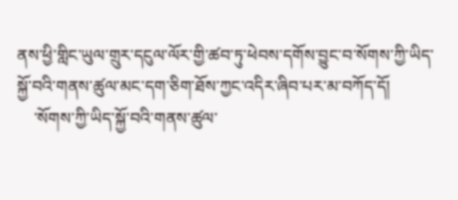ནས་ཕྱི་གླིང་ཡུལ་གྲུར་དངུལ་ལོར་གྱི་ཚབ་ཏུ་ཕེབས་དགོས་བྱུང་བ་སོགས་ཀྱི་ཡིད་སྐྱོ་བའི་གནས་ཚུལ་མང་དག་ཅིག་ཐོས་ཀྱང་འདིར་ཞིབ་པར་མ་བཀོད་དོ།
    ་སོགས་ཀྱི་ཡིད་སྐྱོ་བའི་གནས་ཚུལ་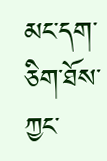མང་དག་ཅིག་ཐོས་ཀྱང་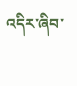འདིར་ཞིབ་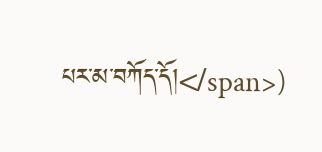པར་མ་བཀོད་དོ།</span>)